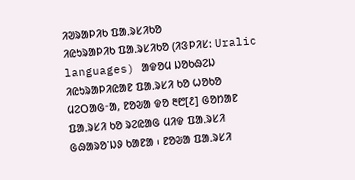ᱤᱣᱨᱟᱞᱤᱠ ᱯᱟᱹᱨᱥᱤᱠᱚ
ᱤᱭᱩᱨᱟᱞᱤᱠ ᱯᱟᱹᱨᱥᱤᱠᱚ (ᱤᱝᱞᱤᱥ: Uralic languages) ᱟᱫᱚᱢ ᱡᱚᱠᱷᱮᱡ ᱤᱭᱩᱨᱟᱞᱤᱭᱟᱱ ᱯᱟᱹᱨᱥᱤ ᱠᱚ ᱦᱚᱠᱚ ᱢᱮᱛᱟᱜᱼᱟ, ᱱᱚᱶᱟ ᱫᱚ ᱓᱘[᱒] ᱜᱚᱴᱟᱱ ᱯᱟᱹᱨᱥᱤ ᱠᱚ ᱨᱮᱭᱟᱜ ᱢᱤᱫ ᱯᱟᱹᱨᱥᱤ ᱜᱷᱟᱨᱚᱸᱡᱽ ᱠᱟᱱᱟ ᱾ ᱱᱚᱶᱟ ᱯᱟᱹᱨᱥᱤ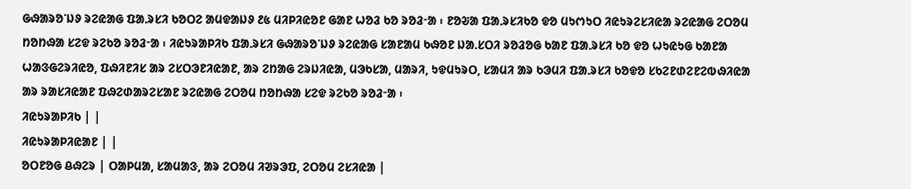ᱜᱷᱟᱨᱚᱸᱡᱽ ᱨᱮᱭᱟᱜ ᱯᱟᱹᱨᱥᱤ ᱠᱚᱛᱮ ᱟᱢᱫᱟᱡᱽ ᱒᱕ ᱢᱤᱞᱤᱭᱚᱱ ᱜᱟᱱ ᱦᱚᱲ ᱠᱚ ᱨᱚᱲᱼᱟ ᱾ ᱱᱚᱶᱟ ᱯᱟᱹᱨᱥᱤᱠᱚ ᱫᱚ ᱢᱩᱬᱩᱛ ᱤᱭᱩᱨᱮᱥᱤᱭᱟ ᱨᱮᱭᱟᱜ ᱮᱛᱚᱢ ᱴᱚᱴᱷᱟ ᱥᱮᱫ ᱨᱮᱠᱚ ᱨᱚᱲᱼᱟ ᱾ ᱤᱭᱩᱨᱟᱞᱤᱠ ᱯᱟᱹᱨᱥᱤ ᱜᱷᱟᱨᱚᱸᱡᱽ ᱨᱮᱭᱟᱜ ᱥᱟᱱᱟᱢ ᱠᱷᱚᱱ ᱡᱟᱹᱥᱛᱤ ᱨᱚᱲᱚᱜ ᱠᱟᱱ ᱯᱟᱹᱨᱥᱤ ᱠᱚ ᱫᱚ ᱦᱩᱭᱩᱜ ᱠᱟᱱᱟ ᱦᱟᱝᱜᱮᱨᱤᱭᱚ, ᱯᱷᱤᱱᱤᱥ ᱟᱨ ᱮᱥᱛᱳᱱᱤᱭᱟᱱ, ᱟᱨ ᱮᱴᱟᱜ ᱮᱨᱡᱤᱭᱟ, ᱢᱳᱠᱥᱟ, ᱢᱟᱨᱤ, ᱩᱫᱢᱩᱨᱛ, ᱥᱟᱢᱤ ᱟᱨ ᱠᱳᱢᱤ ᱯᱟᱹᱨᱥᱤ ᱠᱚᱫᱚ ᱥᱠᱮᱱᱰᱮᱱᱮᱵᱷᱤᱭᱟ ᱟᱨ ᱨᱟᱥᱤᱭᱟᱱ ᱯᱷᱮᱰᱟᱨᱮᱥᱟᱱ ᱨᱮᱭᱟᱜ ᱮᱛᱚᱢ ᱴᱚᱴᱷᱟ ᱥᱮᱫ ᱨᱮᱠᱚ ᱨᱚᱲᱼᱟ ᱾
ᱤᱭᱩᱨᱟᱞᱤᱠ | |
ᱤᱭᱩᱨᱟᱞᱤᱭᱟᱱ | |
ᱚᱛᱱᱚᱜ ᱪᱷᱮᱨ | ᱛᱟᱞᱢᱟ, ᱥᱟᱢᱟᱝ, ᱟᱨ ᱮᱛᱚᱢ ᱤᱣᱨᱳᱯ, ᱮᱛᱚᱢ ᱮᱥᱤᱭᱟ |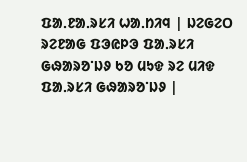ᱯᱟᱹᱱᱟᱹᱨᱥᱤ ᱦᱟᱹᱴᱤᱧ | ᱡᱮᱜᱮᱛ ᱨᱮᱱᱟᱜ ᱯᱳᱭᱞᱳ ᱯᱟᱹᱨᱥᱤ ᱜᱷᱟᱨᱚᱸᱡᱽ ᱠᱚ ᱢᱩᱫ ᱨᱮ ᱢᱤᱫ ᱯᱟᱹᱨᱥᱤ ᱜᱷᱟᱨᱚᱸᱡᱽ |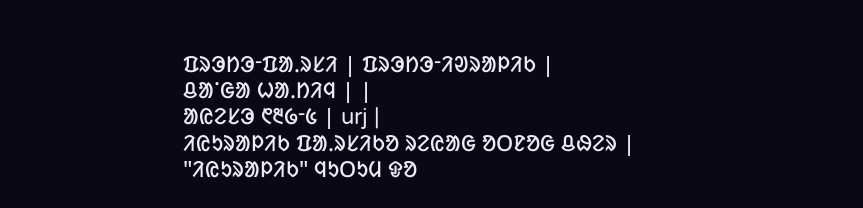ᱯᱨᱳᱴᱳᱼᱯᱟᱹᱨᱥᱤ | ᱯᱨᱳᱴᱳᱼᱤᱣᱨᱟᱞᱤᱠ |
ᱪᱟᱸᱜᱟ ᱦᱟᱹᱴᱤᱧ | |
ᱟᱭᱮᱥᱳ ᱖᱓᱙ᱼ᱕ | urj |
ᱤᱭᱩᱨᱟᱞᱤᱠ ᱯᱟᱹᱨᱥᱤᱠᱚ ᱨᱮᱭᱟᱜ ᱚᱛᱱᱚᱜ ᱪᱷᱮᱨ |
"ᱤᱭᱩᱨᱟᱞᱤᱠ" ᱧᱩᱛᱩᱢ ᱫᱚ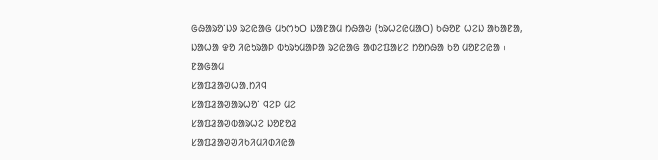ᱜᱷᱟᱨᱚᱸᱡᱽ ᱨᱮᱭᱟᱜ ᱢᱩᱬᱩᱛ ᱡᱟᱱᱟᱢ ᱴᱷᱟᱶ (ᱩᱨᱦᱮᱭᱢᱟᱛ) ᱠᱷᱚᱱ ᱦᱮᱡ ᱟᱠᱟᱱᱟ, ᱡᱟᱦᱟ ᱫᱚ ᱤᱭᱩᱨᱟᱞ ᱵᱩᱨᱩᱢᱟᱞᱟ ᱨᱮᱭᱟᱜ ᱟᱰᱮᱯᱟᱥᱮ ᱴᱚᱴᱷᱟ ᱠᱚ ᱢᱚᱱᱮᱭᱟ ᱾
ᱱᱟᱜᱟᱢ
ᱥᱟᱯᱲᱟᱣᱦᱟᱹᱴᱤᱧ
ᱥᱟᱯᱲᱟᱣᱟᱨᱦᱚᱸ ᱧᱮᱞ ᱢᱮ
ᱥᱟᱯᱲᱟᱣᱵᱟᱨᱦᱮ ᱡᱚᱱᱚᱲ
ᱥᱟᱯᱲᱟᱣᱣᱤᱠᱤᱢᱤᱰᱤᱭᱟ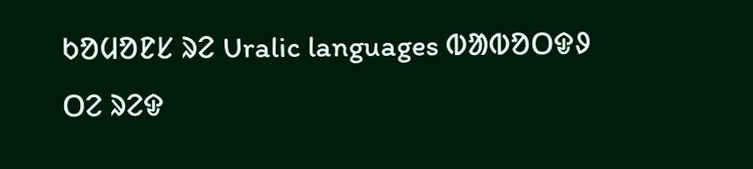ᱠᱚᱢᱚᱱᱥ ᱨᱮ Uralic languages ᱵᱟᱵᱚᱛᱫᱽ ᱛᱮ ᱨᱮᱫ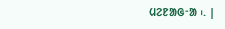ᱢᱮᱱᱟᱜᱼᱟ ᱾. |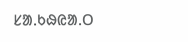ᱥᱟᱹᱠᱷᱭᱟᱹᱛ